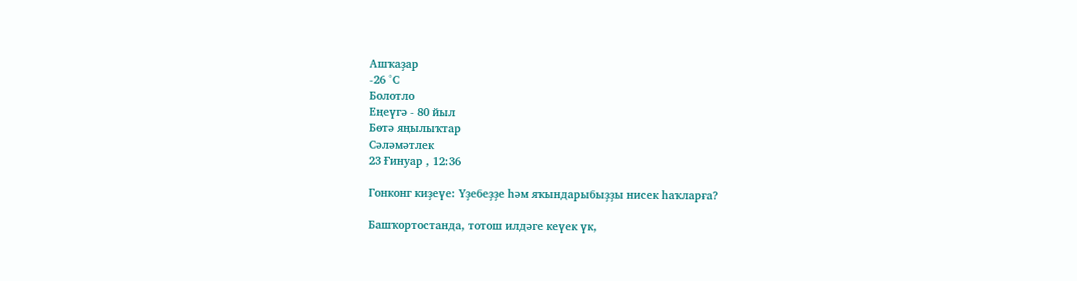Ашҡаҙар
-26 °С
Болотло
Еңеүгә - 80 йыл
Бөтә яңылыҡтар
Сәләмәтлек
23 Ғинуар , 12:36

Гонконг киҙеүе: Үҙебеҙҙе һәм яҡындарыбыҙҙы нисек һаҡларға?

Башҡортостанда, тотош илдәге кеүек үк,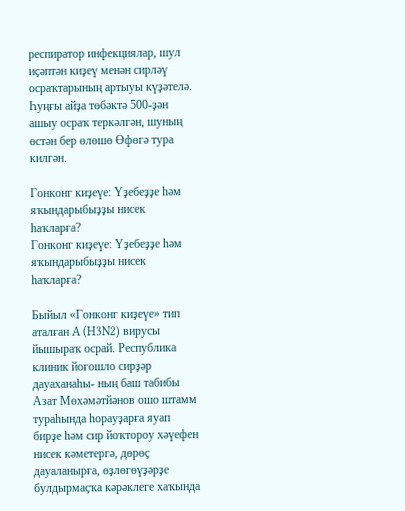респиратор инфекциялар, шул иҫәптән киҙеү менән сирләү осраҡтарының артыуы күҙәтелә. Һуңғы айҙа төбәктә 500-ҙән ашыу осраҡ теркәлгән, шуның өстән бер өлөшө Өфөгә тура килгән.

Гонконг киҙеүе: Үҙебеҙҙе һәм яҡындарыбыҙҙы нисек һаҡларға?
Гонконг киҙеүе: Үҙебеҙҙе һәм яҡындарыбыҙҙы нисек һаҡларға?

Быйыл «Гонконг киҙеүе» тип аталған A (H3N2) вирусы йышыраҡ осрай. Республика клиник йоғошло сирҙәр дауаханаһы- ның баш табибы Азат Мөхәмәтйәнов ошо штамм тураһында һорауҙарға яуап бирҙе һәм сир йоҡтороу хәүефен нисек кәметергә, дөрөҫ дауаланырға, өҙлөгөүҙәрҙе булдырмаҫҡа кәрәклеге хаҡында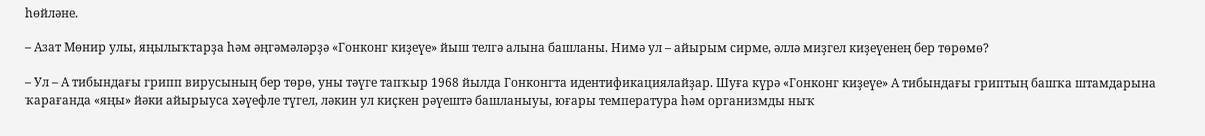һөйләне.

– Азат Мөнир улы, яңылыҡтарҙа һәм әңгәмәләрҙә «Гонконг киҙеүе» йыш телгә алына башланы. Нимә ул – айырым сирме, әллә миҙгел киҙеүенең бер төрөмө?

– Ул – А тибындағы грипп вирусының бер төрө, уны тәүге тапҡыр 1968 йылда Гонконгта идентификациялайҙар. Шуға күрә «Гонконг киҙеүе» А тибындағы гриптың башҡа штамдарына ҡарағанда «яңы» йәки айырыуса хәүефле түгел, ләкин ул киҫкен рәүештә башланыуы, юғары температура һәм организмды ныҡ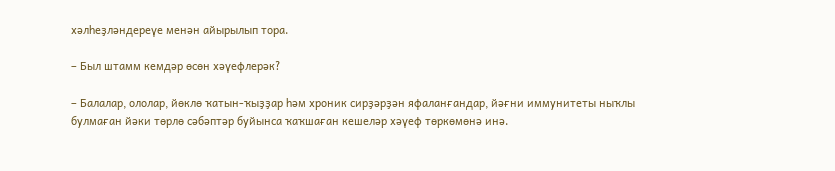хәлһеҙләндереүе менән айырылып тора.

– Был штамм кемдәр өсөн хәүефлерәк?

– Балалар, ололар, йөклө ҡатын-ҡыҙҙар һәм хроник сирҙәрҙән яфаланғандар, йәғни иммунитеты ныҡлы булмаған йәки төрлө сәбәптәр буйынса ҡаҡшаған кешеләр хәүеф төркөмөнә инә.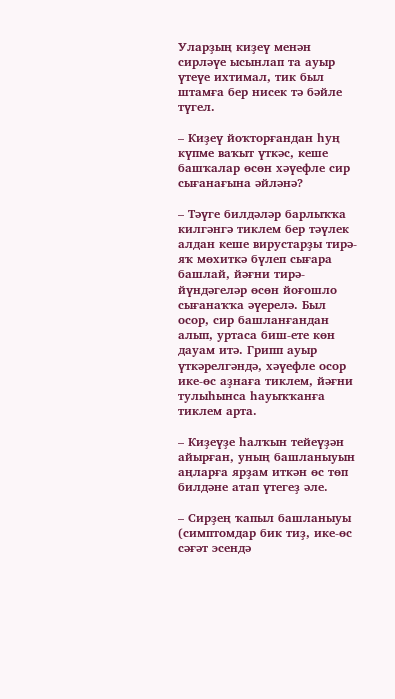Уларҙың киҙеү менән сирләүе ысынлап та ауыр үтеүе ихтимал, тик был штамға бер нисек тә бәйле түгел.

– Киҙеү йоҡторғандан һуң күпме ваҡыт үткәс, кеше башҡалар өсөн хәүефле сир сығанағына әйләнә?

– Тәүге билдәләр барлыҡҡа килгәнгә тиклем бер тәүлек алдан кеше вирустарҙы тирә-яҡ мөхиткә бүлеп сығара башлай, йәғни тирә-йүндәгеләр өсөн йоғошло сығанаҡҡа әүерелә. Был осор, сир башланғандан алып, уртаса биш-ете көн дауам итә. Грипп ауыр үткәрелгәндә, хәүефле осор ике-өс аҙнаға тиклем, йәғни тулыһынса һауыҡҡанға тиклем арта.

– Киҙеүҙе һалҡын тейеүҙән айырған, уның башланыуын аңларға ярҙам иткән өс төп билдәне атап үтегеҙ әле.

– Сирҙең ҡапыл башланыуы (симптомдар бик тиҙ, ике-өс сәғәт эсендә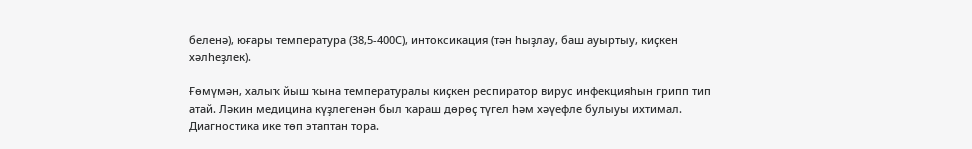беленә), юғары температура (38,5-400С), интоксикация (тән һыҙлау, баш ауыртыу, киҫкен хәлһеҙлек).

Ғөмүмән, халыҡ йыш ҡына температуралы киҫкен респиратор вирус инфекцияһын грипп тип атай. Ләкин медицина күҙлегенән был ҡараш дөрөҫ түгел һәм хәүефле булыуы ихтимал. Диагностика ике төп этаптан тора.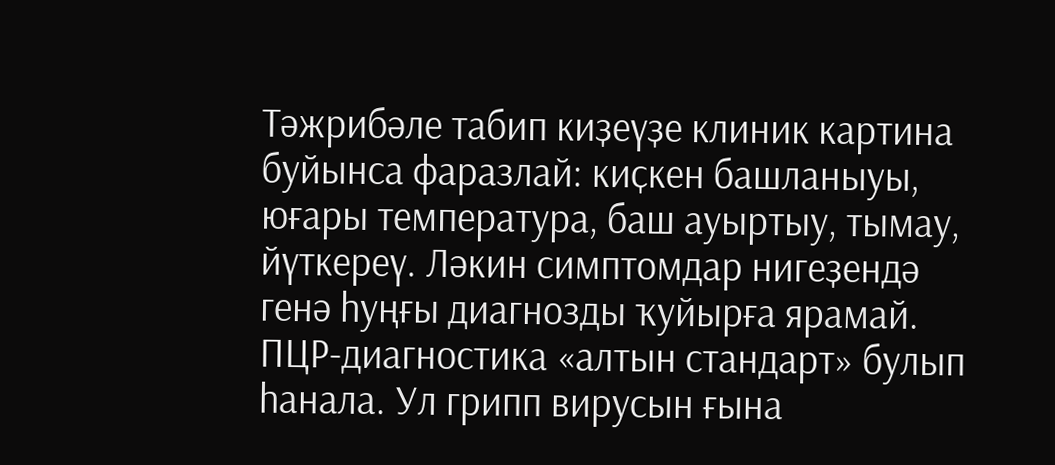Тәжрибәле табип киҙеүҙе клиник картина буйынса фаразлай: киҫкен башланыуы, юғары температура, баш ауыртыу, тымау, йүткереү. Ләкин симптомдар нигеҙендә генә һуңғы диагнозды ҡуйырға ярамай. ПЦР-диагностика «алтын стандарт» булып һанала. Ул грипп вирусын ғына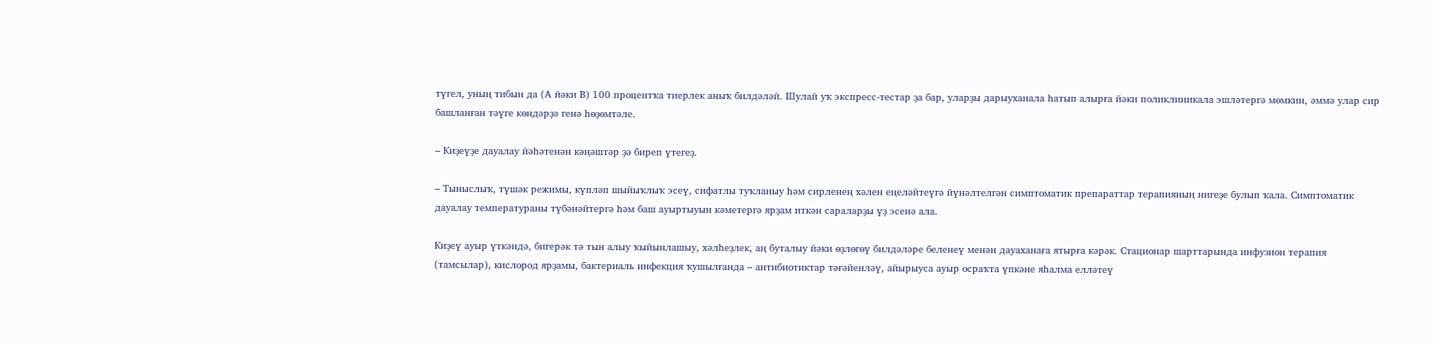түгел, уның тибын да (А йәки В) 100 процентҡа тиерлек аныҡ билдәләй. Шулай уҡ экспресс-тестар ҙа бар, уларҙы дарыуханала һатып алырға йәки поликлиникала эшләтергә мөмкин, әммә улар сир башланған тәүге көндәрҙә генә һөҙөмтәле.

– Киҙеүҙе дауалау йәһәтенән кәңәштәр ҙә биреп үтегеҙ.

– Тыныслыҡ, түшәк режимы, күпләп шыйыҡлыҡ эсеү, сифатлы туҡланыу һәм сирленең хәлен еңеләйтеүгә йүнәлтелгән симптоматик препараттар терапияның нигеҙе булып ҡала. Симптоматик дауалау температураны түбәнәйтергә һәм баш ауыртыуын кәметергә ярҙам иткән сараларҙы үҙ эсенә ала.

Киҙеү ауыр үткәндә, бигерәк тә тын алыу ҡыйынлашыу, хәлһеҙлек, аң буталыу йәки өҙлөгөү билдәләре беленеү менән дауаханаға ятырға кәрәк. Стационар шарттарында инфузион терапия (тамсылар), кислород ярҙамы, бактериаль инфекция ҡушылғанда – антибиотиктар тәғәйенләү, айырыуса ауыр осраҡта үпкәне яһалма елләтеү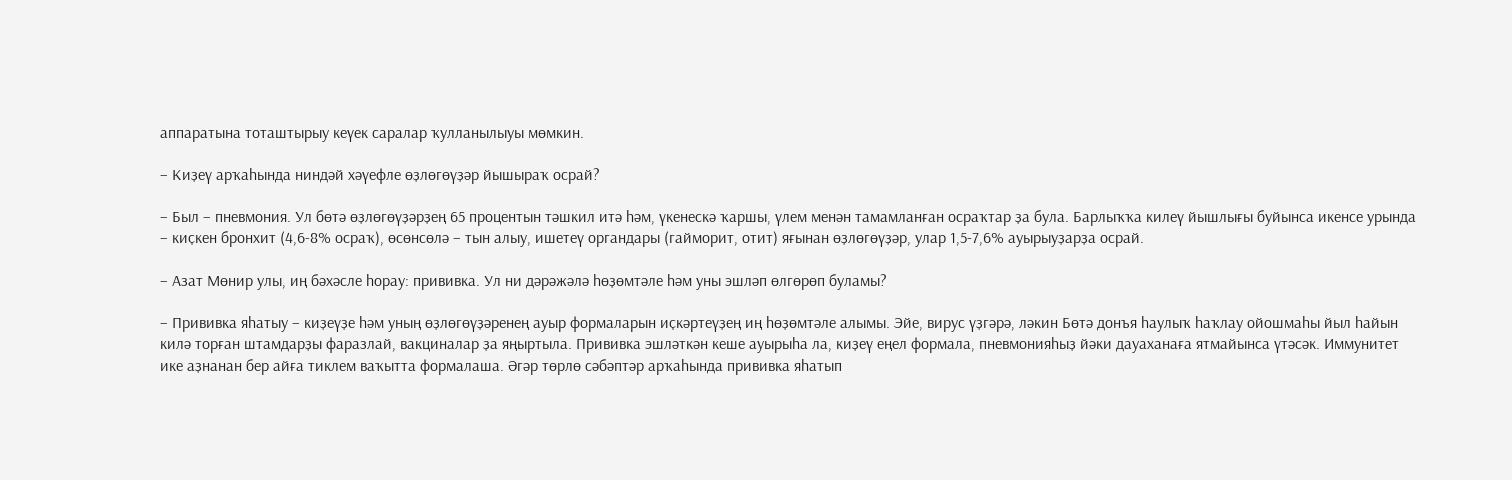аппаратына тоташтырыу кеүек саралар ҡулланылыуы мөмкин.

– Киҙеү арҡаһында ниндәй хәүефле өҙлөгөүҙәр йышыраҡ осрай?

– Был – пневмония. Ул бөтә өҙлөгөүҙәрҙең 65 процентын тәшкил итә һәм, үкенескә ҡаршы, үлем менән тамамланған осраҡтар ҙа була. Барлыҡҡа килеү йышлығы буйынса икенсе урында – киҫкен бронхит (4,6-8% осраҡ), өсөнсөлә – тын алыу, ишетеү органдары (гайморит, отит) яғынан өҙлөгөүҙәр, улар 1,5-7,6% ауырыуҙарҙа осрай.

– Азат Мөнир улы, иң бәхәсле һорау: прививка. Ул ни дәрәжәлә һөҙөмтәле һәм уны эшләп өлгөрөп буламы?

– Прививка яһатыу – киҙеүҙе һәм уның өҙлөгөүҙәренең ауыр формаларын иҫкәртеүҙең иң һөҙөмтәле алымы. Эйе, вирус үҙгәрә, ләкин Бөтә донъя һаулыҡ һаҡлау ойошмаһы йыл һайын килә торған штамдарҙы фаразлай, вакциналар ҙа яңыртыла. Прививка эшләткән кеше ауырыһа ла, киҙеү еңел формала, пневмонияһыҙ йәки дауаханаға ятмайынса үтәсәк. Иммунитет ике аҙнанан бер айға тиклем ваҡытта формалаша. Әгәр төрлө сәбәптәр арҡаһында прививка яһатып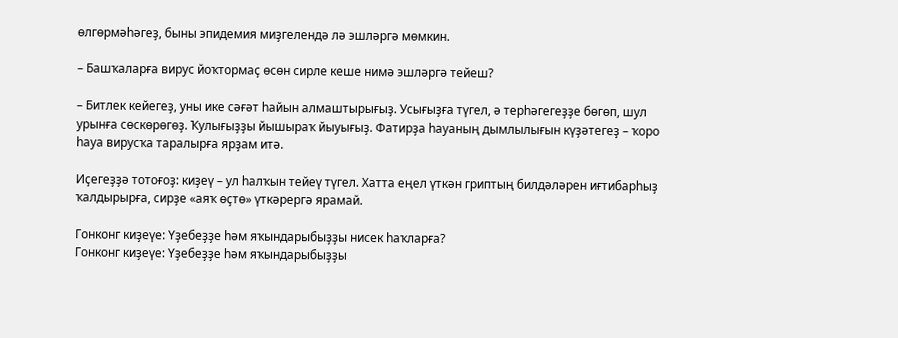өлгөрмәһәгеҙ, быны эпидемия миҙгелендә лә эшләргә мөмкин.

– Башҡаларға вирус йоҡтормаҫ өсөн сирле кеше нимә эшләргә тейеш?

– Битлек кейегеҙ, уны ике сәғәт һайын алмаштырығыҙ. Усығыҙға түгел, ә терһәгегеҙҙе бөгөп, шул урынға сөскөрөгөҙ. Ҡулығыҙҙы йышыраҡ йыуығыҙ. Фатирҙа һауаның дымлылығын күҙәтегеҙ – ҡоро һауа вирусҡа таралырға ярҙам итә.

Иҫегеҙҙә тотоғоҙ: киҙеү – ул һалҡын тейеү түгел. Хатта еңел үткән гриптың билдәләрен иғтибарһыҙ ҡалдырырға, сирҙе «аяҡ өҫтө» үткәрергә ярамай.

Гонконг киҙеүе: Үҙебеҙҙе һәм яҡындарыбыҙҙы нисек һаҡларға?
Гонконг киҙеүе: Үҙебеҙҙе һәм яҡындарыбыҙҙы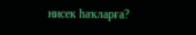нисек һаҡларға?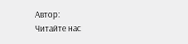Автор:
Читайте нас